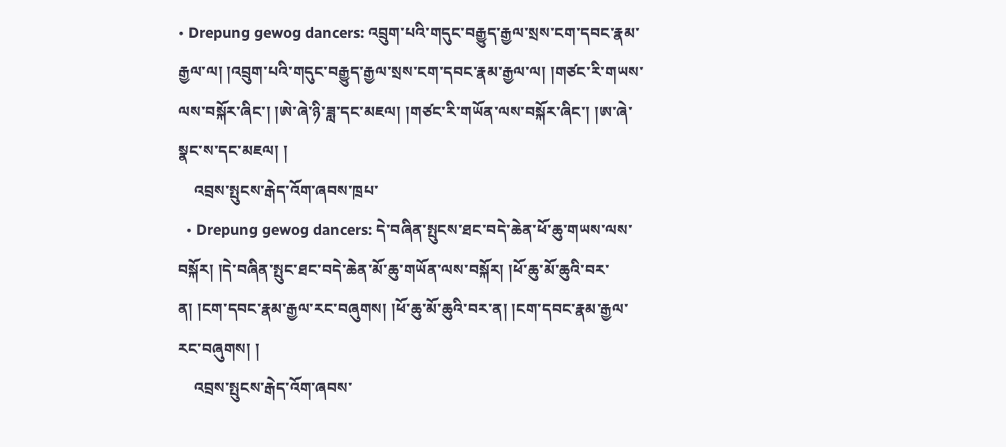• Drepung gewog dancers: འབྲུག་པའི་གདུང་བརྒྱུད་རྒྱལ་སྲས་ངག་དབང་རྣམ་རྒྱལ་ལ། །འབྲུག་པའི་གདུང་བརྒྱུད་རྒྱལ་སྲས་ངག་དབང་རྣམ་རྒྱལ་ལ། །གཙང་རི་གཡས་ལས་བསྐོར་ཞིང་། །ཨེ་ཞེ་ཉི་ཟླ་དང་མཇལ། །གཙང་རི་གཡོན་ལས་བསྐོར་ཞིང་། །ཨ་ཞེ་སྣང་ས་དང་མཇལ། །
    འབྲས་སྤུངས་རྒེད་འོག་ཞབས་ཁྲཔ་
  • Drepung gewog dancers: དེ་བཞིན་སྤུངས་ཐང་བདེ་ཆེན་ཕོ་ཆུ་གཡས་ལས་བསྐོར། །དེ་བཞིན་སྤུང་ཐང་བདེ་ཆེན་མོ་ཆུ་གཡོན་ལས་བསྐོར། །ཕོ་ཆུ་མོ་ཆུའི་བར་ན། །ངག་དབང་རྣམ་རྒྱལ་རང་བཞུགས། །ཕོ་ཆུ་མོ་ཆུའི་བར་ན། །ངག་དབང་རྣམ་རྒྱལ་རང་བཞུགས། །
    འབྲས་སྤུངས་རྒེད་འོག་ཞབས་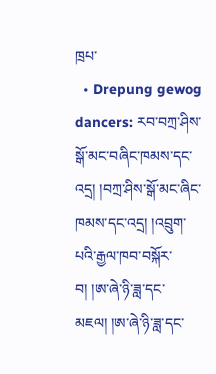ཁྲཔ་
  • Drepung gewog dancers: རབ་བཀྲ་ཤིས་སྒོ་མང་བཞིང་ཁམས་དང་འདྲ། །བཀྲ་ཤིས་སྒོ་མང་ཞིང་ཁམས་དང་འདྲ། །འབྲུག་པའི་རྒྱལ་ཁབ་བསྐོར་བ། །ཨ་ཞེ་ཉི་ཟླ་དང་མཇལ། །ཨ་ཞེ་ཉི་ཟླ་དང་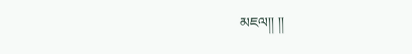མཇལ།། །།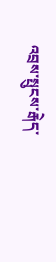འབྲས་སྤུངས་རྒེད་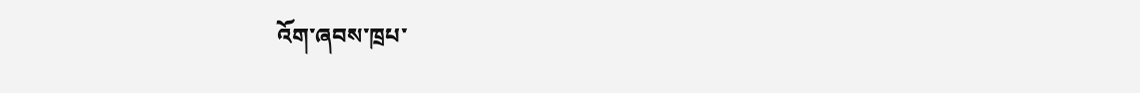འོག་ཞབས་ཁྲཔ་